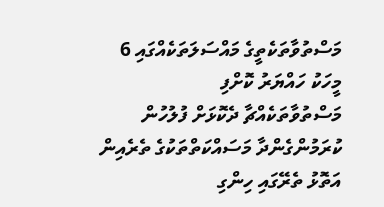މަސްތުވާތަކެތީގެ މައްސަލަތަކެއްގައި 6 މީހަކު ހައްޔަރު ކޮށްފި
މަސްތުވާތަކެއްޗާ ދެކޮޅަށް ފުލުހުން ކުރަމުންގެންދާ މަސައްކަތްތަކުގެ ތެރެއިން އަތޮޅު ތެރޭގައި ހިންގި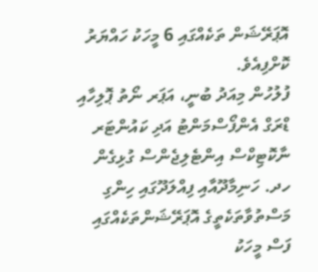އޮޕަރޭޝަން ތަކެއްގައި 6 މީހަކު ހައްޔަރު ކޮށްފިއެވެ.
ފުލުހުން މިއަދު ބުނީ، އަޕަރ ނޯތު ޕޮލިހާއި ޑްރަގް އެންފޯސްމަންޓު އަދި ކައުންޓަރ ނާކޮޓިކްސް އިންޓެލިޖެންސް ގުޅިގެން ހދ. ހަނިމާދޫއާއި ފިއްލަދޫގައި ހިންގި މަސްތުވާތަކެތީގެ އޮޕަރޭޝަންތަކެއްގައި ފަސް މީހަކު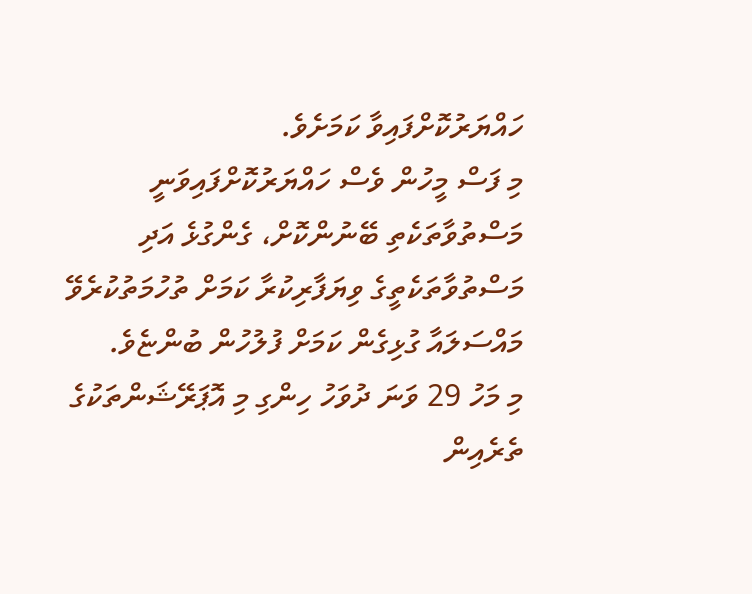ހައްޔަރުކޮށްފައިވާ ކަމަށެވެ.
މި ފަސް މީހުން ވެސް ހައްޔަރުކޮށްފައިވަނީ މަސްތުވާތަކެތި ބޭނުންކޮށް، ގެންގުޅެ އަދި މަސްތުވާތަކެތީގެ ވިޔަފާރިކުރާ ކަމަށް ތުހުމަތުކުރެވޭ މައްސަލައާ ގުޅިގެން ކަމަށް ފުލުހުން ބުންޏެވެ.
މި މަހު 29 ވަނަ ދުވަހު ހިންގި މި އޮޕަރޭޝަންތަކުގެ ތެރެއިން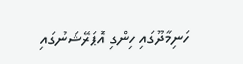ހަނިމާދޫގައި ހިންގި އޮޕަރޭޝަނުގައި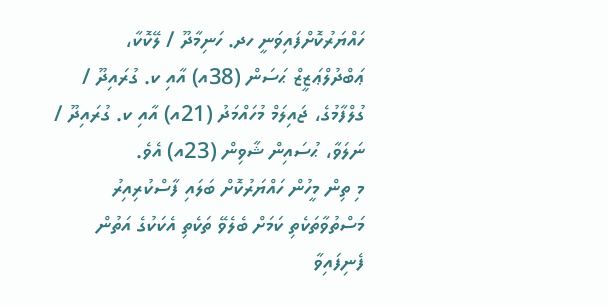ހައްޔަރުކޮށްފައިވަނީ ހދ. ހަނިމާދޫ / ލޭކޮކާ، ޢަބްދުލްޢަޒީޒް ޙަސަން (38އ) އާއި ކ. ގުރައިދޫ / ގުލްފާމުގެ، ޖައިލަމް މުހައްމަދު (21އ) އާއި ކ. ގުރައިދޫ / ނަލަވާ، ޙުސައިން ޝާވިން (23އ) އެވެ.
މި ތިން މީހުން ހައްޔަރުކޮށް ބަލައި ފާސްކުރިއިރު މަސްތުވާތަކެތި ކަމަށް ބެލެވޭ ތަކެތި އެކަކުގެ އަތުން ފެނިފައިވާ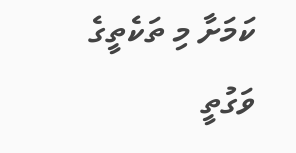ކަމަށާ މި ތަކެތީގެ ވަގުތީ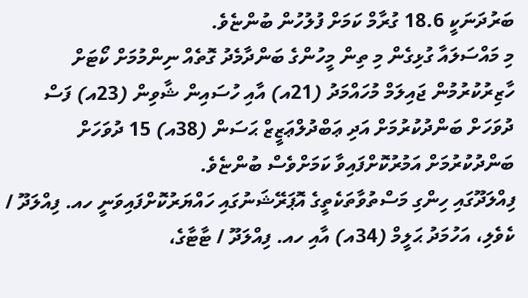ބަރުދަނަކީ 18.6 ގުރާމް ކަމަށް ފުލުހުން ބުންޏެވެ.
މި މައްސަލައާ ގުޅިގެން މި ތިން މީހުންގެ ބަންދާމެދު ގޮތެއް ނިންމުމަށް ކޯޓަށް ހާޒިރުކުރުމުން ޖައިލަމް މުހައްމަދު (21އ) އާއި ހުސައިން ޝާވިން (23އ) ފަސް ދުވަހަށް ބަންދުކުރުމަށް އަދި ޢަބްދުލްޢަޒީޒް ޙަސަން (38އ) 15 ދުވަހަށް ބަންދުކުރުމަށް އަމުރުކޮށްފައިވާ ކަމަށްވެސް ބުންޏެވެ.
ފިއްލަދޫގައި ހިންގި މަސްތުވާތަކެތީގެ އޮޕަރޭޝަނުގައި ހައްޔަރުކޮށްފައިވަނީ ހއ. ފިއްލަދޫ / ކެވެލި، އަހުމަދު ޙަލީމް (34އ) އާއި ހއ. ފިއްލަދޫ / ޓާޓާގެ،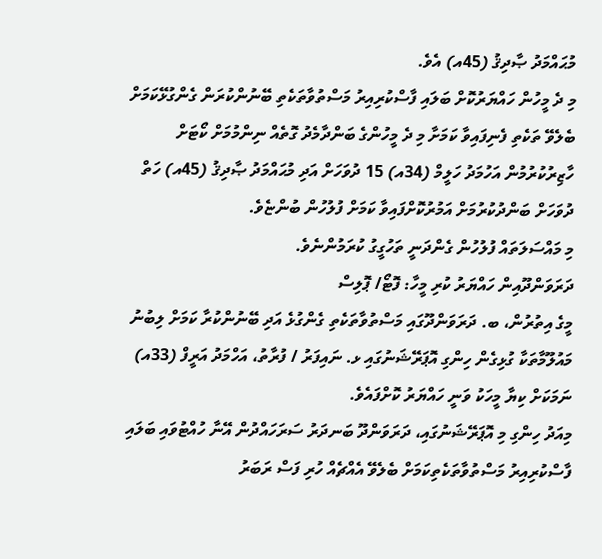މުޙައްމަދު ޞާދިޤު (45އ) އެވެ.
މި ދެ މީހުން ހައްޔަރުކޮށް ބަލައި ފާސްކުރިއިރު މަސްތުވާތަކެތި ބޭނުންކުރަން ގެންގުޅޭކަމަށް ބެލެވޭ ތަކެތި ފެނިފައިވާ ކަމަށާ މި ދެ މީހުންގެ ބަންދާމެދު ގޮތެއް ނިންމުމަށް ކޯޓަށް ހާޒިރުކުރުމުން އަހުމަދު ހަލީމް (34އ) 15 ދުވަހަށް އަދި މުޙައްމަދު ޞާދިޤު (45އ) ހަތް ދުވަހަށް ބަންދުކުރުމަށް އަމުރުކޮށްފައިވާ ކަމަށް ފުލުހުން ބުންޏެވެ.
މި މައްސަލަތައް ފުލުހުން ގެންދަނީ ތަހުގީގު ކުރަމުންނެވެ.
ދަރަވަންދޫއިން ހައްޔަރު ކުރި މީހާ: ފޮޓޯ/ ޕޮލިސް
މީގެ އިތުރުން، ބ. ދަރަވަންދޫގައި މަސްތުވާތަކެތި ގެންގުޅެ އަދި ބޭނުންކުރާ ކަމަށް ލިބުނު މައުލޫމާތަކާ ގުޅިގެން ހިންގި އޮޕަރޭޝަނުގައި ޅ. ނައިފަރު / ފުރާތު، އަހްމަދު އަރީފް (33އ) ނަމަކަށް ކިޔާ މީހަކު ވަނީ ހައްޔަރު ކޮށްފައެވެ.
މިއަދު ހިންގި މި އޮޕަރޭޝަނުގައި، ދަރަވަންދޫ ބަނދަރު ސަރަހައްދުން އޭނާ ހުއްޓުވައި ބަލައި ފާސްކުރިއިރު މަސްތުވާތަކެތިކަމަށް ބެލެވޭ އެއްޗެއް ހުރި ފަސް ރަބަރު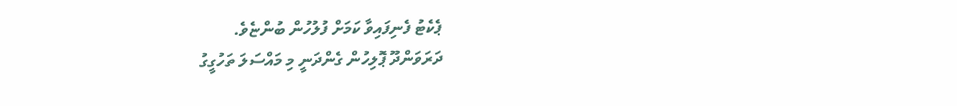ޕެކެޓު ފެނިފައިވާ ކަމަށް ފުލުހުން ބުންޏެވެ.
ދަރަވަންދޫ ޕޮލިހުން ގެންދަނީ މި މައްސަލަ ތަހުގީގު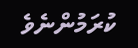ކުރަމުންނެވެ